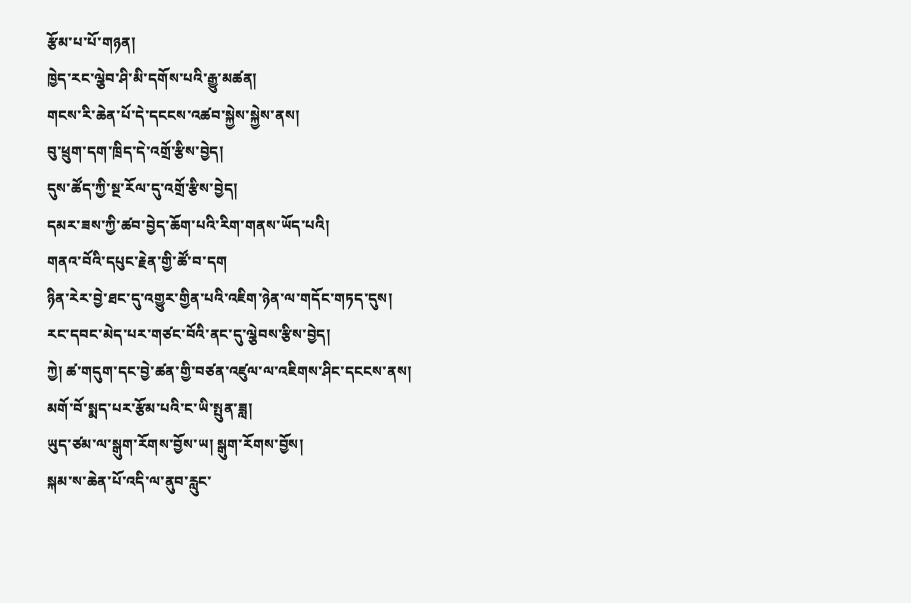རྩོམ་པ་པོ་གཉན།
ཁྱེད་རང་ལྕེབ་ཤི་མི་དགོས་པའི་རྒྱུ་མཚན།
གངས་རི་ཆེན་པོ་དེ་དངངས་འཚབ་སྐྱེས་སྐྱེས་ནས།
བུ་ཕྲུག་དག་ཁྲིད་དེ་འགྲོ་རྩིས་བྱེད།
དུས་ཚོད་ཀྱི་སྔ་རོལ་དུ་འགྲོ་རྩིས་བྱེད།
དམར་ཟས་ཀྱི་ཚབ་བྱེད་ཆོག་པའི་རིག་གནས་ཡོད་པའི།
གནའ་བོའི་དཔུང་རྗེན་གྱི་ཚོ་བ་དག
ཉིན་རེར་བྱེ་ཐང་དུ་འགྱུར་གྱིན་པའི་འཇིག་ཉེན་ལ་གདོང་གཏད་དུས།
རང་དབང་མེད་པར་གཙང་བོའི་ནང་དུ་ལྕེབས་རྩིས་བྱེད།
ཀྱེ། ཚ་གདུག་དང་བྱེ་ཚན་གྱི་བཙན་འཛུལ་ལ་འཇིགས་ཤིང་དངངས་ནས།
མགོ་བོ་སྨད་པར་རྩོམ་པའི་ང་ཡི་སྤུན་ཟླ།
ཡུད་ཙམ་ལ་སྒུག་རོགས་བྱོས་ཡ། སྒུག་རོགས་བྱོས།
སྐམ་ས་ཆེན་པོ་འདི་ལ་ནུབ་རླུང་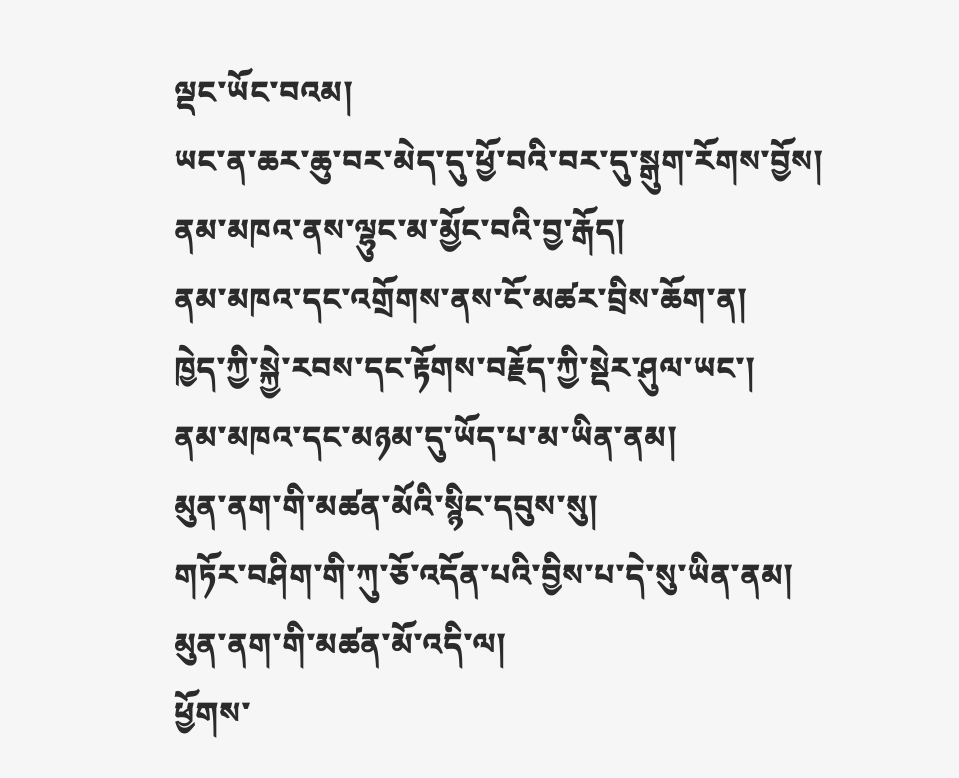ལྡང་ཡོང་བའམ།
ཡང་ན་ཆར་ཆུ་བར་མེད་དུ་ཕྱོ་བའི་བར་དུ་སྒུག་རོགས་བྱོས།
ནམ་མཁའ་ནས་ལྷུང་མ་མྱོང་བའི་བྱ་རྒོད།
ནམ་མཁའ་དང་འགྲོགས་ནས་ངོ་མཚར་བྲིས་ཆོག་ན།
ཁྱེད་ཀྱི་སྐྱེ་རབས་དང་རྟོགས་བརྗོད་ཀྱི་སྡེར་ཤུལ་ཡང་།
ནམ་མཁའ་དང་མཉམ་དུ་ཡོད་པ་མ་ཡིན་ནམ།
མུན་ནག་གི་མཚན་མོའི་སྙིང་དབུས་སུ།
གཏོར་བཤིག་གི་ཀུ་ཅོ་འདོན་པའི་བྱིས་པ་དེ་སུ་ཡིན་ནམ།
མུན་ནག་གི་མཚན་མོ་འདི་ལ།
ཕྱོགས་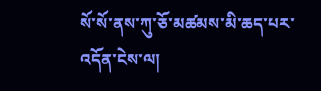སོ་སོ་ནས་ཀུ་ཅོ་མཚམས་མི་ཆད་པར་འདོན་ངེས་ལ།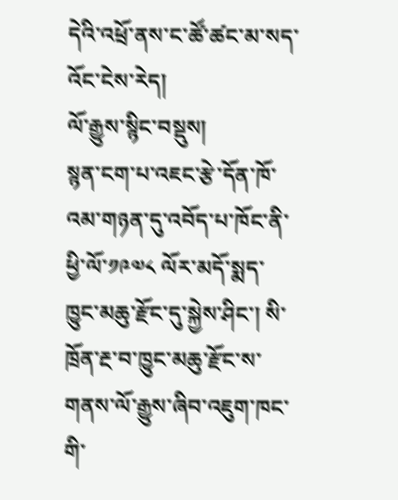དེའི་འཕྲོ་ནས་ང་ཚོ་ཚང་མ་སད་འོང་ངེས་རེད།
ལོ་རྒྱུས་སྙིང་བསྡུས།
སྙན་ངག་པ་འཇང་རྩེ་དོན་ཁོ་འམ་གཉན་དུ་འབོད་པ་ཁོང་ནི་ཕྱི་ལོ་༡༩༧༨ ལོར་མདོ་སྨད་ཁྱུང་མཆུ་རྫོང་དུ་སྐྱེས་ཤིང་། སི་ཁྲོན་རྔ་བ་ཁྱུང་མཆུ་རྫོང་ས་གནས་ལོ་རྒྱུས་ཞིབ་འཇུག་ཁང་གི་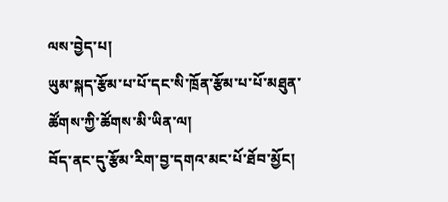ལས་བྱེད་པ།
ཡུམ་སྐད་རྩོམ་པ་པོ་དང་སི་ཁྲོན་རྩོམ་པ་པོ་མཐུན་ཚོགས་ཀྱི་ཚོགས་མི་ཡིན་ལ།
བོད་ནང་དུ་རྩོམ་རིག་བྱ་དགའ་མང་པོ་ཐོབ་མྱོང།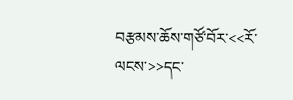བརྩམས་ཆོས་གཙོ་བོར་<<རོ་ལངས་>>དང་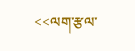<<ལག་རྩལ་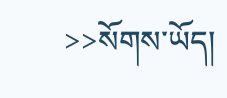>>སོགས་ཡོད།